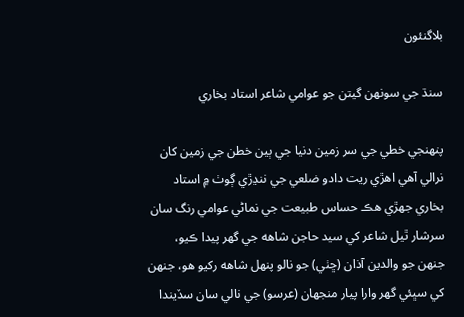بلاگنئون

سنڌ جي سونهن گيتن جو عوامي شاعر استاد بخاري

پنهنجي خطي جي سر زمين دنيا جي ٻين خطن جي زمين کان نرالي آهي اهڙي ريت دادو ضلعي جي ننڍڙي ڳوٺ ۾ استاد بخاري جهڙي هڪ حساس طبيعت جي نماڻي عوامي رنگ سان سرشار ٿيل شاعر کي سيد حاجن شاهه جي گهر پيدا ڪيو، جنهن جو والدين آذان (ڇٺي) جو نالو پنهل شاهه رکيو هو، جنهن کي سڀئي گهر وارا پيار منجهان (عرسو) جي نالي سان سڏيندا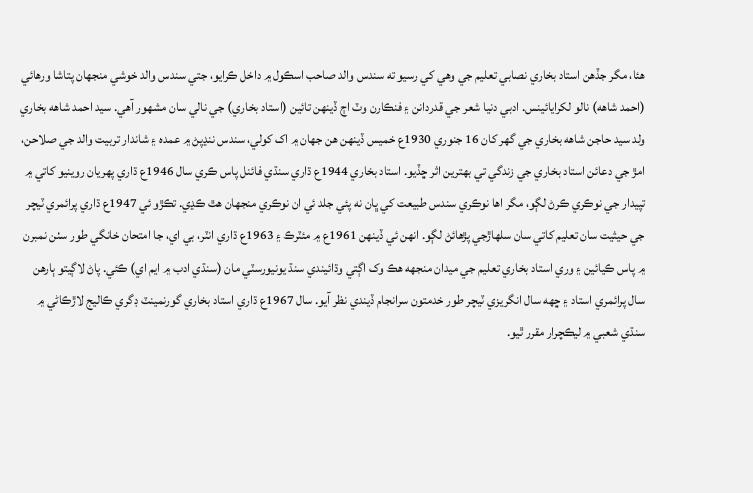هئا، مگر جڏهن استاد بخاري نصابي تعليم جي وهي کي رسيو ته سندس والد صاحب اسڪول ۾ داخل ڪرايو، جتي سندس والد خوشي منجهان پتاشا ورهائي (احمد شاهه) نالو لکرايائينس. ادبي دنيا شعر جي قدردانن ۽ فنڪارن وٽ اڄ ڏينهن تائين (استاد بخاري) جي نالي سان مشهور آهي. سيد احمد شاهه بخاري ولد سيد حاجن شاهه بخاري جي گهر کان 16 جنوري 1930ع خميس ڏينهن هن جهان ۾ اک کولي، سندس ننڍپڻ ۾ عمده ۽ شاندار تربيت والد جي صلاحن، امڙ جي دعائن استاد بخاري جي زندگي تي بهترين اثر ڇڏيو. استاد بخاري 1944ع ڌاري سنڌي فائنل پاس ڪري سال 1946ع ڌاري پهريان روينيو کاتي ۾ تپيدار جي نوڪري ڪرڻ لڳو، مگر اها نوڪري سندس طبيعت کي ڀان نه پئي جلد ئي ان نوڪري منجهان هٿ ڪڍي. تڪڙو ئي 1947ع ڌاري پرائمري ٽيچر جي حيثيت سان تعليم کاتي سان سلهاڙجي پڙهائڻ لڳو. انهن ئي ڏينهن 1961ع ۾ مئٽرڪ ۽ 1963ع ڌاري انٽر، بي اي، جا امتحان خانگي طور سٺن نمبرن ۾ پاس ڪيائين ۽ وري استاد بخاري تعليم جي ميدان منجهه هڪ وک اڳتي وڌائيندي سنڌ يونيورسٽي مان (سنڌي ادب ۾ ايم اي) ڪئي. پاڻ لاڳيتو ٻارهن سال پرائمري استاد ۽ ڇهه سال انگريزي ٽيچر طور خدمتون سرانجام ڏيندي نظر آيو. سال 1967ع ڌاري استاد بخاري گورنمينٽ ڊگري ڪاليج لاڙڪاڻي ۾ سنڌي شعبي ۾ ليڪچرار مقرر ٿيو.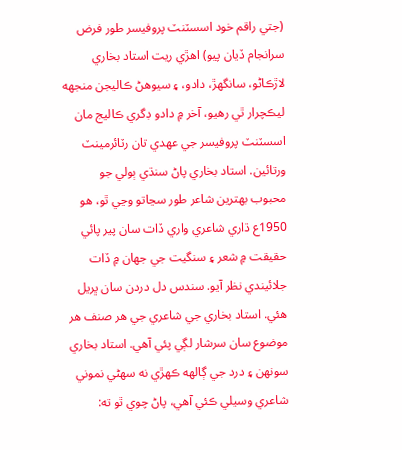(جتي راقم خود اسسٽنٽ پروفيسر طور فرض سرانجام ڏيان پيو) اهڙي ريت استاد بخاري لاڙڪاڻو، سانگهڙ، دادو، ۽ سيوهڻ ڪاليجن منجهه ليڪچرار ٿي رهيو، آخر ۾ دادو ڊگري ڪاليج مان اسسٽنٽ پروفيسر جي عهدي تان رٽائرمينٽ ورتائين. استاد بخاري پاڻ سنڌي ٻولي جو محبوب بهترين شاعر طور سڃاتو وڃي ٿو، هو 1950ع ڌاري شاعري واري ڏات سان پير پائي حقيقت ۾ شعر ۽ سنگيت جي جهان ۾ ڏات جلائيندي نظر آيو. سندس دل دردن سان ڀريل هئي. استاد بخاري جي شاعري جي هر صنف هر موضوع سان سرشار لڳي پئي آهي. استاد بخاري سونهن ۽ درد جي ڳالهه ڪهڙي نه سهڻي نموني شاعري وسيلي ڪئي آهي، پاڻ چوي ٿو ته: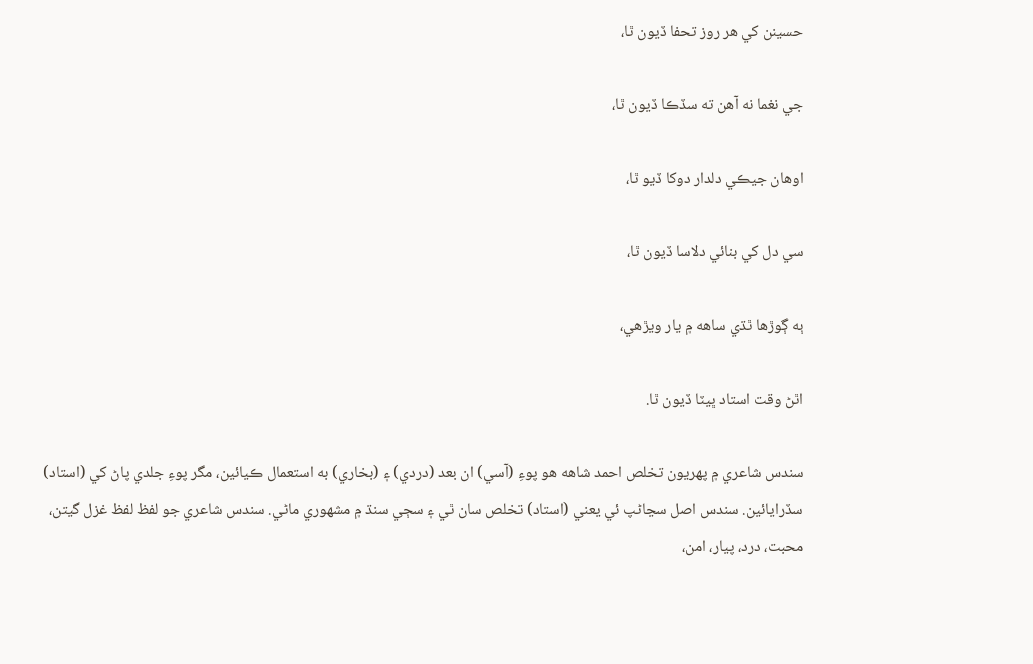حسينن کي هر روز تحفا ڏيون ٿا،

جي نغما نه آهن ته سڏڪا ڏيون ٿا،

اوهان جيڪي دلدار دوکا ڏيو ٿا،

سي دل کي بنائي دلاسا ڏيون ٿا،

ٻه ڳوڙها ٿڌي ساهه ۾ يار ويڙهي،

اٿڻ وقت استاد ڀيٽا ڏيون ٿا.

سندس شاعري ۾ پهريون تخلص احمد شاهه هو پوءِ (آسي) ان بعد (دردي) ۽ (بخاري) به استعمال ڪيائين، مگر پوءِ جلدي پاڻ کي (استاد) سڏرايائين. سندس اصل سڃاڻپ ئي يعني (استاد) تخلص سان ٿي ۽ سڄي سنڌ ۾ مشهوري ماڻي. سندس شاعري جو لفظ لفظ غزل گيتن، محبت، درد، پيار، امن،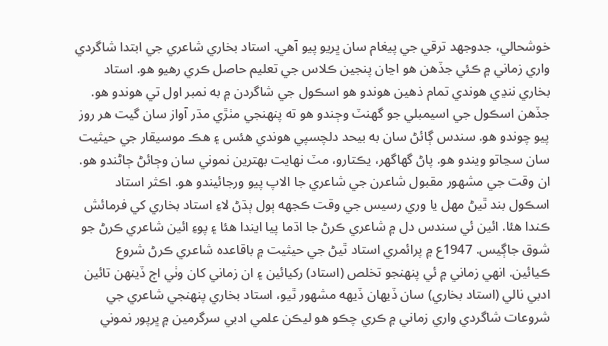خوشحالي، جدوجهد ترقي جي پيغام سان ڀريو پيو آهي. استاد بخاري شاعري جي ابتدا شاگردي واري زماني ۾ ڪئي جڏهن هو اڃان پنجين ڪلاس جي تعليم حاصل ڪري رهيو هو. استاد بخاري ننڍي هوندي تمام ذهين هوندو هو اسڪول جي شاگردن ۾ به نمبر اول تي هوندو هو. جڏهن اسڪول جي اسيمبلي جو گهنٽ وڄندو هو ته پنهنجي مٺڙي مڌر آواز سان گيت هر روز پيو چوندو هو. سندس ڳائڻ سان به بيحد دلچسپي هوندي هئس ۽ هڪ موسيقار جي حيثيت سان سڃاتو ويندو هو. پاڻ گهاگهر، يڪتارو، مٽ نهايت بهترين نموني سان وڄائڻ ڄاڻندو هو. ان وقت جي مشهور مقبول شاعرن جي شاعري جا الاپ پيو ورجائيندو هو. اڪثر استاد اسڪول بند ٿيڻ مهل يا وري رسيس جي وقت ڪجهه ٻول ٻڌڻ لاءِ استاد بخاري کي فرمائش ڪندا هئا. ائين ئي سندس دل ۾ شاعري ڪرڻ جا اڌما پيا ايندا هئا ۽ پوءِ ائين شاعري ڪرڻ جو شوق جاڳيس. 1947ع ۾ پرائمري استاد ٿيڻ جي حيثيت ۾ باقاعده شاعري ڪرڻ شروع ڪيائين. انهي زماني ۾ ئي پنهنجو تخلص (استاد) رکيائين ۽ ان زماني کان وٺي اڄ ڏينهن تائين ادبي نالي (استاد بخاري) سان ڏيهان ڏيهه مشهور ٿيو، استاد بخاري پنهنجي شاعري جي شروعات شاگردي واري زماني ۾ ڪري چڪو هو ليڪن علمي ادبي سرگرمين ۾ ڀرپور نموني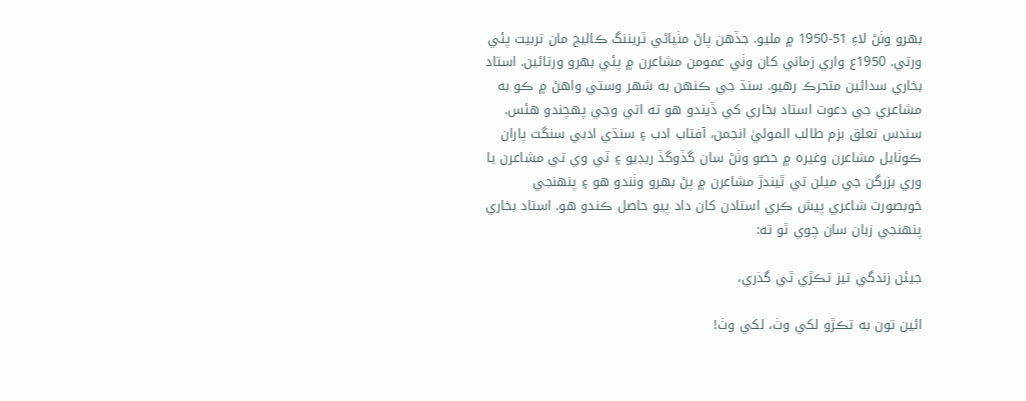بهرو وٺڻ لاءِ 51-1950 ۾ مليو. جڏهن پاڻ مٺياڻي ٽريننگ ڪاليج مان تربيت پئي ورتي. 1950ع واري زماني کان وٺي عمومن مشاعرن ۾ پئي بهرو ورتائين. استاد بخاري سدائين متحرڪ رهيو. سنڌ جي ڪنهن به شهر وستي واهڻ ۾ ڪو به مشاعري جي دعوت استاد بخاري کي ڏيندو هو ته اتي وڃي پهچندو هئس. سندس تعلق بزم طالب الموليٰ انجمن، آفتاب ادب ۽ سنڌي ادبي سنگت پاران ڪوٺايل مشاعرن وغيره ۾ حصو وٺڻ سان گڏوگڏ ريڊيو ۽ ٽي وي تي مشاعرن يا وري بزرگن جي ميلن تي ٿيندڙ مشاعرن ۾ پڻ بهرو وٺندو هو ۽ پنهنجي خوبصورت شاعري پيش ڪري استادن کان داد پيو حاصل ڪندو هو. استاد بخاري پنهنجي زبان سان چوي ٿو ته:

جيئن زندگي تيز تڪڙي ٿي گذري،

ائين تون به تڪڙو لکي وٺ، لکي وٺ!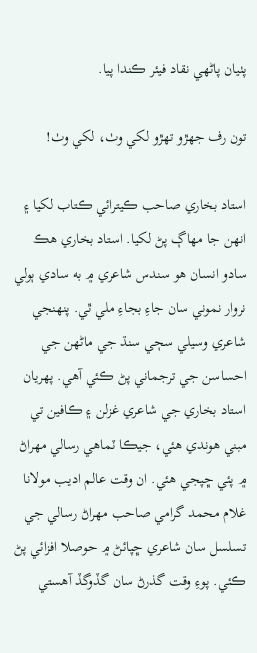پٺيان پاڻهي نقاد فيئر ڪندا پيا.

تون رف جهڙو تهڙو لکي وٺ، لکي وٺ!

استاد بخاري صاحب ڪيترائي ڪتاب لکيا ۽ انهن جا مهاڳ پڻ لکيا. استاد بخاري هڪ سادو انسان هو سندس شاعري ۾ به سادي ٻولي نروار نموني سان جاءِ بجاءِ ملي ٿي. پنهنجي شاعري وسيلي سڄي سنڌ جي ماڻهن جي احساسن جي ترجماني پڻ ڪئي آهي. پهريان استاد بخاري جي شاعري غزلن ۽ ڪافين تي مبني هوندي هئي، جيڪا ٽماهي رسالي مهراڻ ۾ پئي ڇپجي هئي. ان وقت عالم اديب مولانا غلام محمد گرامي صاحب مهراڻ رسالي جي تسلسل سان شاعري ڇپائڻ ۾ حوصلا افزائي پڻ ڪئي. پوءِ وقت گذرڻ سان گڏوگڏ آهستي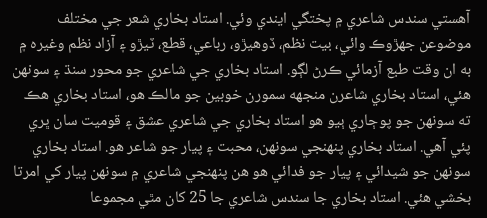آهستي سندس شاعري ۾ پختگي ايندي وئي. استاد بخاري شعر جي مختلف موضوعن جهڙوڪ وائي، بيت نظم، ڏوهيڙو، رباعي، قطع، ٽيڙو ۽ آزاد نظم وغيره ۾ به ان وقت طبع آزمائي ڪرڻ لڳو. استاد بخاري جي شاعري جو محور سنڌ ۽ سونهن هئي، استاد بخاري شاعرن منجهه سمورن خوبين جو مالڪ هو، استاد بخاري هڪ ته سونهن جو پوڄاري ٻيو هو استاد بخاري جي شاعري عشق ۽ قوميت سان ڀري پئي آهي. استاد بخاري پنهنجي سونهن، محبت ۽ پيار جو شاعر هو. استاد بخاري سونهن جو شيدائي ۽ پيار جو فدائي هو هن پنهنجي شاعري ۾ سونهن پيار کي امرتا بخشي هئي. استاد بخاري جا سندس شاعري جا 25 کان مٿي مجموعا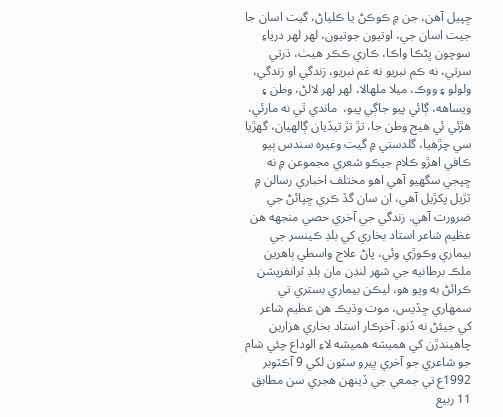ڇپيل آهن، جن ۾ ڪوڪڻ يا ڪلياڻ، گيت اسان جا جيت اسان جي، اوتيون جوتيون، لهر لهر درياءِ سوچون ڀڻڪا واڪا، ڪاري ڪڪر هيٺ، ڌرتي سرتي، نه ڪم نبريو نه غم نبريو، زندگي او زندگي، ولولو ۽ ووڪ، ميلا ملهالا، لهر لهر لالڻ، وطن ۽ ويساهه، ڳائي پيو جاڳي پيو،  ماندي ٿي نه مارئي، هڙئي ئي هيج وطن جا، تڙ تڙ تيڏيان ڳالهيان، گهڙيا سي چڙهيا، گلدستي ۾ گيت وغيره سندس ٻيو ڪافي اهڙو ڪلام جيڪو شعري مجموعن ۾ نه ڇپجي سگهيو آهي اهو مختلف اخباري رسالن ۾ ٽڙيل پکڙيل آهي، ان سان گڏ ڪري ڇپائڻ جي ضرورت آهي. زندگي جي آخري حصي منجهه هن عظيم شاعر استاد بخاري کي بلڊ ڪينسر جي بيماري وڪوڙي وئي، پاڻ علاج واسطي ٻاهرين ملڪ برطانيه جي شهر لنڊن مان بلڊ ٽرانفريشن ڪرائڻ به ويو هو، ليڪن بيماري بستري تي سمهاري ڇڏيس، موت وڌيڪ هن عظيم شاعر کي جيئڻ نه ڏنو. آخرڪار استاد بخاري هزارين چاهيندڙن کي هميشه هميشه لاءِ الوداع چئي شام جو شاعري جو آخري ڀيرو سٽون لکي 9 آڪٽوبر 1992ع تي جمعي جي ڏينهن هجري سن مطابق 11 ربيع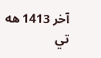آخر 1413 هه تي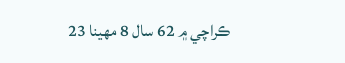ڪراچي ۾ 62 سال 8 مهينا 23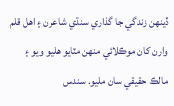ڏينهن زندگي جا گذاري سنڌي شاعرن ۽ اهل قلم وارن کان موڪلائي منهن مٽايو هليو ويو ۽ مالڪ حقيقي سان مليو. سندس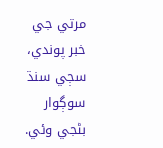مرتي جي خبر پوندي، سڄي سنڌ سوڳوار بڻجي وئي.